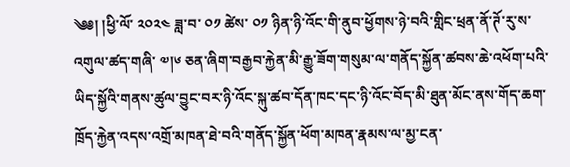༄༅། །ཕྱི་ལོ་ ༢༠༢༤ ཟླ་བ་ ༠༡ ཚེས་ ༠༡ ཉིན་ཉི་འོང་གི་ནུབ་ཕྱོགས་ཉེ་བའི་གླིང་ཕྲན་ནོ་ཊོ་རུ་ས་འགུལ་ཚད་གཞི་ ༧།༦ ཅན་ཞིག་བརྒྱབ་རྐྱེན་མི་རྒྱུ་ཟོག་གསུམ་ལ་གནོད་སྐྱོན་ཚབས་ཆེ་འཕོག་པའི་ཡིད་སྐྱོའི་གནས་ཚུལ་བྱུང་བར་ཉི་འོང་སྐུ་ཚབ་དོན་ཁང་དང་ཉི་འོང་བོད་མི་ཐུན་མོང་ནས་གོད་ཆག་ཁྲོད་རྐྱེན་འདས་འགྲོ་མཁན་ཐེ་བའི་གནོད་སྐྱོན་ཕོག་མཁན་རྣམས་ལ་མྱ་ངན་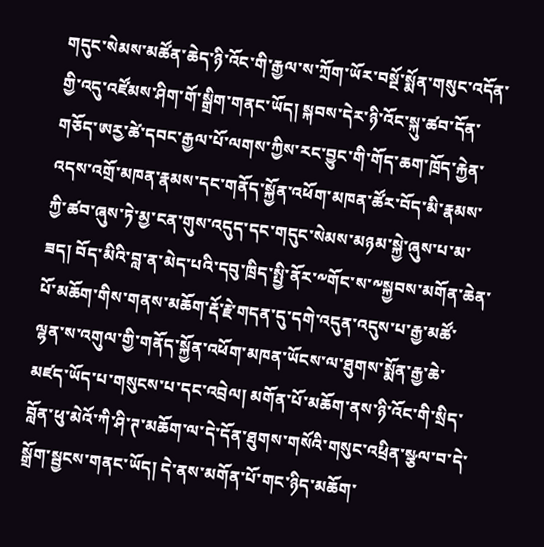གདུང་སེམས་མཚོན་ཆེད་ཉི་འོང་གི་རྒྱལ་ས་ཀྲོག་ཡོར་བསྔོ་སྨོན་གསུང་འདོན་གྱི་འདུ་འཛོམས་ཤིག་གོ་སྒྲིག་གནང་ཡོད། སྐབས་དེར་ཉི་འོང་སྐུ་ཚབ་དོན་གཅོད་ཨརྱ་ཚེ་དབང་རྒྱལ་པོ་ལགས་ཀྱིས་རང་བྱུང་གི་གོད་ཆག་ཁྲོད་རྐྱེན་འདས་འགྲོ་མཁན་རྣམས་དང་གནོད་སྐྱོན་འཕོག་མཁན་ཚོར་བོད་མི་རྣམས་ཀྱི་ཚབ་ཞུས་ཏེ་མྱ་ངན་གུས་འདུད་དང་གདུང་སེམས་མཉམ་སྐྱེ་ཞུས་པ་མ་ཟད། བོད་མིའི་བླ་ན་མེད་པའི་དབུ་ཁྲིད་སྤྱི་ནོར་༸གོང་ས་༸སྐྱབས་མགོན་ཆེན་པོ་མཆོག་གིས་གནས་མཆོག་རྡོ་རྗེ་གདན་དུ་དགེ་འདུན་འདུས་པ་རྒྱ་མཚོ་ལྷན་ས་འགུལ་གྱི་གནོད་སྐྱོན་འཕོག་མཁན་ཡོངས་ལ་ཐུགས་སྨོན་རྒྱ་ཆེ་མཛད་ཡོད་པ་གསུངས་པ་དང་འབྲེལ། མགོན་པོ་མཆོག་ནས་ཉི་འོང་གི་སྲིད་བློན་ཕུ་མེའོ་ཀི་ཤི་ཊ་མཆོག་ལ་དེ་དོན་ཐུགས་གསོའི་གསུང་འཕྲིན་སྩལ་བ་དེ་སྒྲོག་སྦྱངས་གནང་ཡོད། དེ་ནས་མགོན་པོ་གང་ཉིད་མཆོག་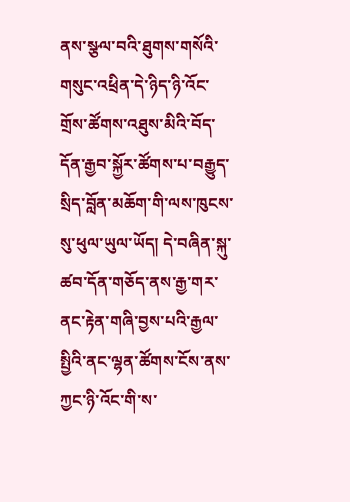ནས་སྩལ་བའི་ཐུགས་གསོའི་གསུང་འཕྲིན་དེ་ཉིད་ཉི་འོང་གྲོས་ཚོགས་འཐུས་མིའི་བོད་དོན་རྒྱབ་སྐྱོར་ཚོགས་པ་བརྒྱུད་སྲིད་བློན་མཆོག་གི་ལས་ཁུངས་སུ་ཕུལ་ཡུལ་ཡོད། དེ་བཞིན་སྐུ་ཚབ་དོན་གཅོད་ནས་རྒྱ་གར་ནང་རྟེན་གཞི་བྱས་པའི་རྒྱལ་སྤྱིའི་ནང་ལྷན་ཚོགས་ངོས་ནས་ཀྱང་ཉི་འོང་གི་ས་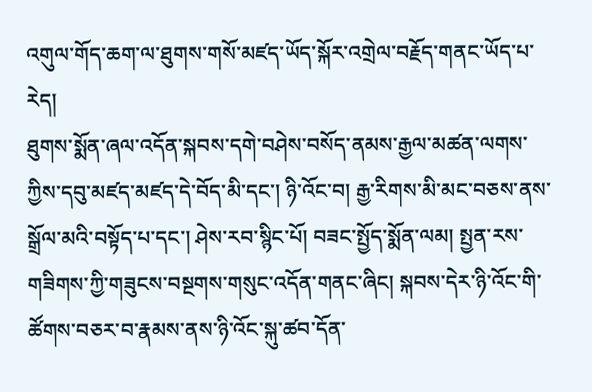འགུལ་གོད་ཆག་ལ་ཐུགས་གསོ་མཛད་ཡོད་སྐོར་འགྲེལ་བརྗོད་གནང་ཡོད་པ་རེད།
ཐུགས་སྨོན་ཞལ་འདོན་སྐབས་དགེ་བཤེས་བསོད་ནམས་རྒྱལ་མཚན་ལགས་ཀྱིས་དབུ་མཛད་མཛད་དེ་བོད་མི་དང་། ཉི་འོང་བ། རྒྱ་རིགས་མི་མང་བཅས་ནས་སྒྲོལ་མའི་བསྟོད་པ་དང་། ཤེས་རབ་སྙིང་པོ། བཟང་སྤྱོད་སྨོན་ལམ། སྤྱན་རས་གཟིགས་ཀྱི་གཟུངས་བསྔགས་གསུང་འདོན་གནང་ཞིང། སྐབས་དེར་ཉི་འོང་གི་ཚོགས་བཅར་བ་རྣམས་ནས་ཉི་འོང་སྐུ་ཚབ་དོན་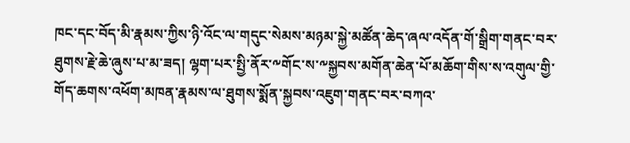ཁང་དང་བོད་མི་རྣམས་ཀྱིས་ཉི་འོང་ལ་གདུང་སེམས་མཉམ་སྐྱེ་མཚོན་ཆེད་ཞལ་འདོན་གོ་སྒྲིག་གནང་བར་ཐུགས་རྗེ་ཆེ་ཞུས་པ་མ་ཟད། ལྷག་པར་སྤྱི་ནོར་༸གོང་ས་༸སྐྱབས་མགོན་ཆེན་པོ་མཆོག་གིས་ས་འགུལ་གྱི་གོད་ཆགས་འཕོག་མཁན་རྣམས་ལ་ཐུགས་སྨོན་སྐྱབས་འཇུག་གནང་བར་བཀའ་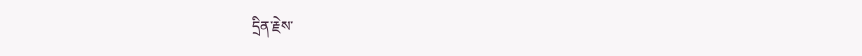དྲིན་རྗེས་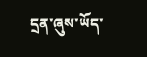དྲན་ཞུས་ཡོད་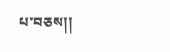པ་བཅས།།